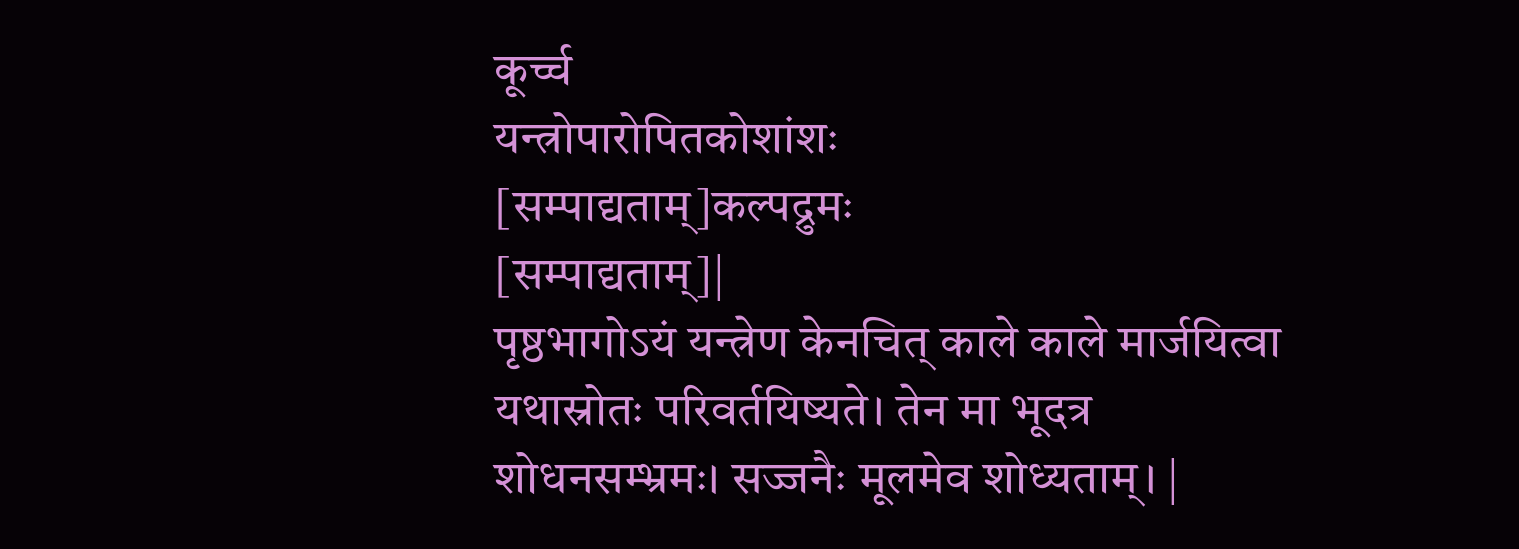कूर्च्च
यन्त्रोपारोपितकोशांशः
[सम्पाद्यताम्]कल्पद्रुमः
[सम्पाद्यताम्]|
पृष्ठभागोऽयं यन्त्रेण केनचित् काले काले मार्जयित्वा यथास्रोतः परिवर्तयिष्यते। तेन मा भूदत्र शोधनसम्भ्रमः। सज्जनैः मूलमेव शोध्यताम्। |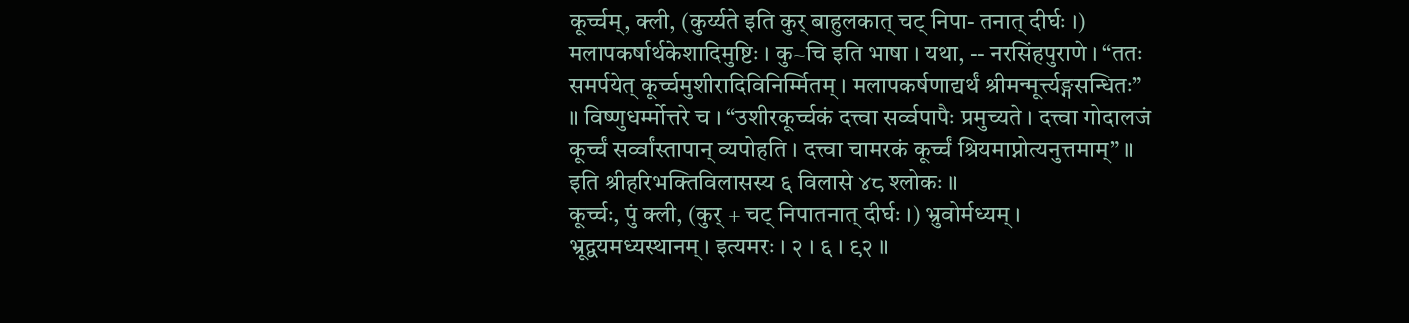कूर्च्चम्, क्ली, (कुर्य्यते इति कुर् बाहुलकात् चट् निपा- तनात् दीर्घः ।) मलापकर्षार्थकेशादिमुष्टिः । कु~चि इति भाषा । यथा, -- नरसिंहपुराणे । “ततः समर्पयेत् कूर्च्चमुशीरादिविनिर्म्मितम् । मलापकर्षणाद्यर्थं श्रीमन्मूर्त्त्यङ्गसन्धितः” ॥ विष्णुधर्म्मोत्तरे च । “उशीरकूर्च्चकं दत्त्वा सर्व्वपापैः प्रमुच्यते । दत्त्वा गोदालजं कूर्च्चं सर्व्वांस्तापान् व्यपोहति । दत्त्वा चामरकं कूर्च्चं श्रियमाप्नोत्यनुत्तमाम्” ॥ इति श्रीहरिभक्तिविलासस्य ६ विलासे ४८ श्लोकः ॥
कूर्च्चः, पुं क्ली, (कुर् + चट् निपातनात् दीर्घः ।) भ्रुवोर्मध्यम् । भ्रूद्वयमध्यस्थानम् । इत्यमरः । २ । ६ । ९२ ॥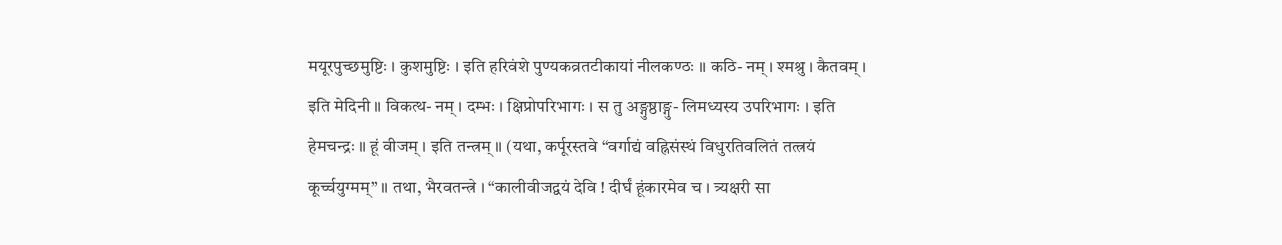मयूरपुच्छमुष्टिः । कुशमुष्टिः । इति हरिवंशे पुण्यकव्रतटीकायां नीलकण्ठः ॥ कठि- नम् । श्मश्रु । कैतवम् । इति मेदिनी ॥ विकत्थ- नम् । दम्भः । क्षिप्रोपरिभागः । स तु अङ्गुष्ठाङ्गु- लिमध्यस्य उपरिभागः । इति हेमचन्द्रः ॥ हूं वीजम् । इति तन्त्रम् ॥ (यथा, कर्पूरस्तवे “वर्गाद्यं वह्निसंस्थं विधुरतिवलितं तत्त्रयं कूर्च्चयुग्मम्” ॥ तथा, भैरवतन्त्रे । “कालीवीजद्वयं देवि ! दीर्घं हूंकारमेव च । त्र्यक्षरी सा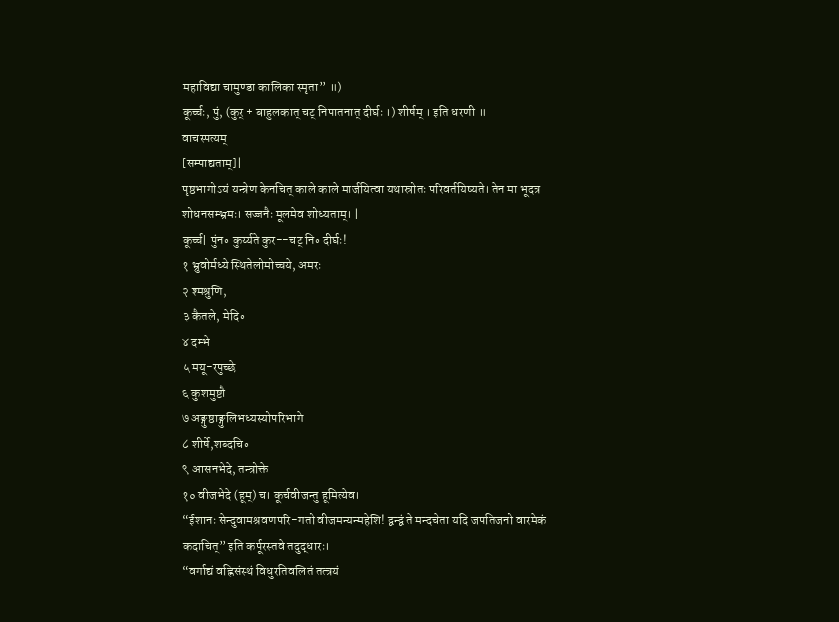महाविद्या चामुण्डा कालिका स्मृता” ॥)
कूर्च्चः, पुं, (कुर् + बाहुलकात् चट् निपातनात् दीर्घः ।) शीर्षम् । इति धरणी ॥
वाचस्पत्यम्
[सम्पाद्यताम्]|
पृष्ठभागोऽयं यन्त्रेण केनचित् काले काले मार्जयित्वा यथास्रोतः परिवर्तयिष्यते। तेन मा भूदत्र शोधनसम्भ्रमः। सज्जनैः मूलमेव शोध्यताम्। |
कूर्च्च¦ पुंन॰ कुर्य्यते कुर--चट् नि॰ दीर्घः!
१ भ्रुवोर्मध्ये स्थितेलोमोच्चये, अमरः
२ श्मश्रुणि,
३ कैतले, मेदि॰
४ दम्भे
५ मयू-रपुच्छे
६ कुशमुष्टौ
७ अङ्गुष्ठाङ्गुलिभध्यस्योपरिभागे
८ शीर्षे,शब्दचि॰
९ आसनभेदे, तन्त्रोक्ते
१० वीजभेदे (हूम्) च। कूर्चवीजन्तु हूमित्येव।
“ईशानः सेन्दुवामश्रवणपरि-गतो वीजमन्यन्महेशि! द्वन्द्वं ते मन्दचेता यदि जपतिजनो वारमेकं कदाचित्” इति कर्पूरस्तवे तदुद्धारः।
“वर्गाद्यं वह्निसंस्थं विधुरतिवलितं तत्त्रयं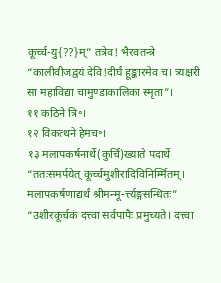कूर्च्च-यु{??}म्” तत्रेव! भैरवतन्त्रे
“कालीवीजद्वयं देवि!दीर्घं हूङ्कारमेव च। त्र्यक्षरी सा महाविद्या चामुण्डाकालिका स्मृता”।
११ कठिने त्रि॰।
१२ विकत्थने हेमच॰।
१३ मलापकर्षनार्थे(कुर्चि)ख्याते पदार्थे
“ततःसमर्पयेत् कूर्च्चमुशीरादिविनिर्म्मितम्। मलापकर्षणाद्यर्थं श्रीमन्मू-र्त्त्यङ्गसन्धितः”
“उशीरकूर्चकं दत्त्वा सर्वपापैः प्रमुच्यते। दत्त्वा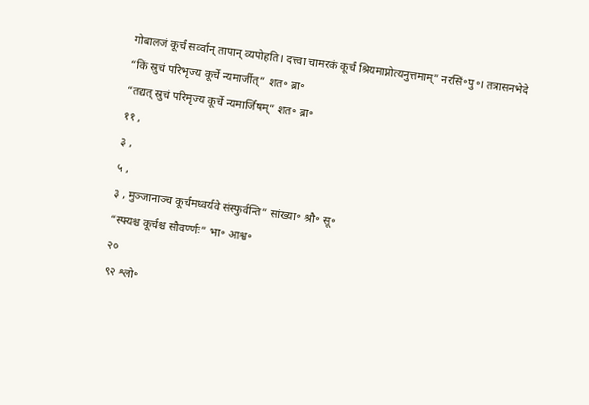गोबालजं कूर्चं सर्व्वान् तापान् व्यपोहति। दत्त्वा चामरकं कूर्चं श्रियमाप्नोत्यनुत्तमाम्” नरसिं॰पु॰। तत्रासनभेदे
“किं स्रुचं परिभृज्य कूर्चे न्यमार्जीत्” शत॰ ब्रा॰
“तद्यत् स्रुचं परिमृज्य कूर्चे न्यमार्जिषम्” शत॰ ब्रा॰
११ ,
३ ,
५ ,
३ , मुञ्जानाञ्च कूर्चमध्वर्यवे संस्फुर्वन्ति” सांख्या॰ श्रौ॰ सू॰
“स्फ्यश्च कूर्चश्च सौवर्ण्णः” भा॰ आश्व॰
२०
९२ श्लो॰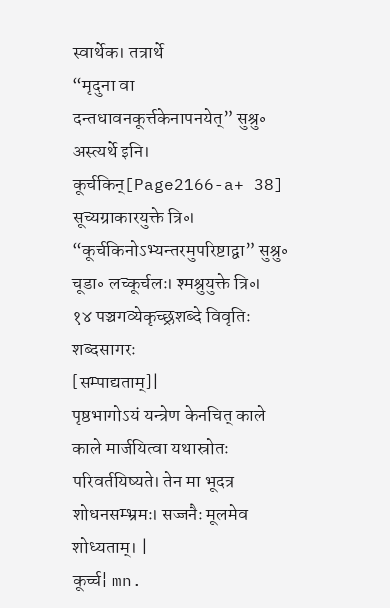स्वार्थेक। तत्रार्थे
“मृदुना वा दन्तधावनकूर्त्तकेनापनयेत्” सुश्रु॰ अस्त्यर्थे इनि। कूर्चकिन्[Page2166-a+ 38] सूच्यग्राकारयुक्ते त्रि॰।
“कूर्चकिनोऽभ्यन्तरमुपरिष्टाद्वा” सुश्रु॰ चूडा॰ लच्कूर्चलः। श्मश्रुयुक्ते त्रि॰।
१४ पञ्चगव्येकृच्छ्रशब्दे विवृतिः
शब्दसागरः
[सम्पाद्यताम्]|
पृष्ठभागोऽयं यन्त्रेण केनचित् काले काले मार्जयित्वा यथास्रोतः परिवर्तयिष्यते। तेन मा भूदत्र शोधनसम्भ्रमः। सज्जनैः मूलमेव शोध्यताम्। |
कूर्च्च¦ mn.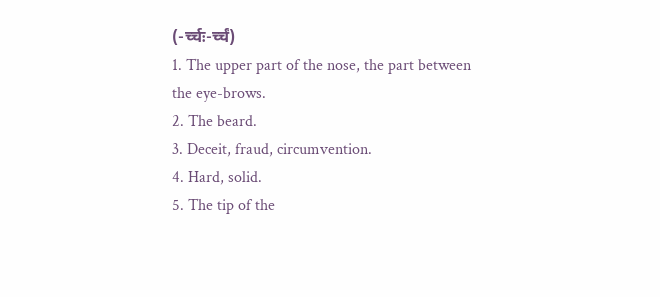(-र्च्चः-र्च्चं)
1. The upper part of the nose, the part between the eye-brows.
2. The beard.
3. Deceit, fraud, circumvention.
4. Hard, solid.
5. The tip of the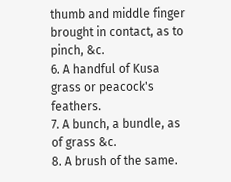thumb and middle finger brought in contact, as to pinch, &c.
6. A handful of Kusa grass or peacock's feathers.
7. A bunch, a bundle, as of grass &c.
8. A brush of the same.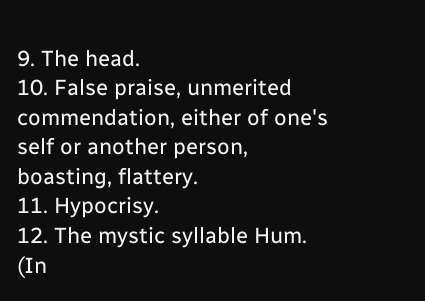9. The head.
10. False praise, unmerited commendation, either of one's self or another person, boasting, flattery.
11. Hypocrisy.
12. The mystic syllable Hum. (In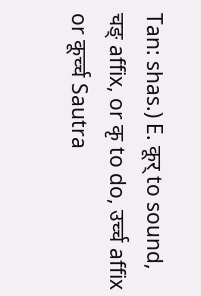Tan: shas.) E. कूर् to sound, चङ् affix, or कृ to do, उर्च्च affix or कूर्च्च Sautra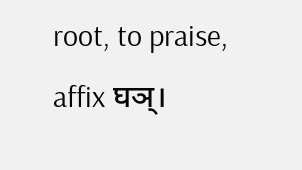root, to praise, affix घञ्।